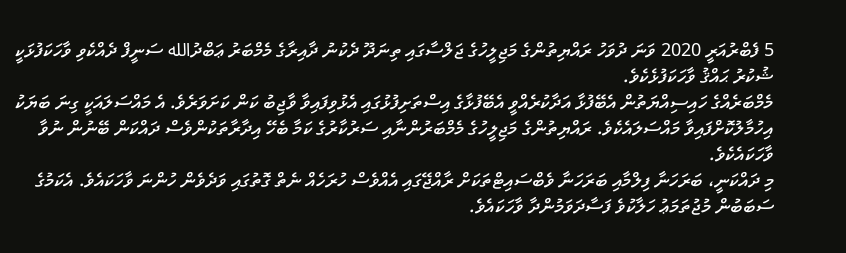5 ފެބްރުއަރީ 2020 ވަނަ ދުވަހު ރައްޔިތުންގެ މަޖިލީހުގެ ޖަލްސާގައި ތިނަދޫ ދެކުނު ދާއިރާގެ މެމްބަރު ޢަބްދުالله ސަނީފް ދެއްކެވި ވާހަކަފުޅަކީ ޝުކުރު ޙައްޤު ވާހަކަފުޅެކެވެ.
މެމްބަރެއްގެ ހައިސިއްޔަތުން އެބޭފުޅާ އަދާކުރެއްވީ އެބޭފުޅާގެ އިސްތަށިފުޅުގައި އެޅުވިފައިވާ ވާޖިބު ކަން ކަށަވަރެވެ. އެ މައްސަލައަކީ ގިނަ ބަޔަކު އިހުމާލުކޮށްފައިވާ މައްސަލައެކެވެ. ރައްޔިތުންގެ މަޖިލީހުގެ މެމްބަރުންނާއި ސަރުކާރުގެ ކަމާ ބެހޭ އިދާރާތަކުންވެސް ދައްކަން ބޭނުން ނުވާ ވާހަކައެކެވެ.
މި ދައްކަނީ، ބަރަހަނާ ފިލްމާއި ބަރަހަނާ ވެބްސައިޓްތަކަށް ރާއްޖޭގައި އެއްވެސް ހުރަހެއް ނެތް ގޮތުގައި ވަދެވެން ހުންނަ ވާހަކައެވެ. އެކަމުގެ ސަބަބުން މުޖުތަމަޢު ހަލާކުވެ ފަސާދަވަމުންދާ ވާހަކައެވެ.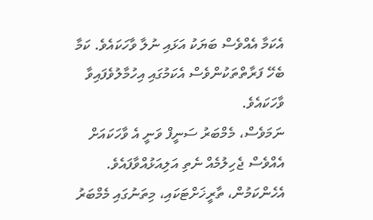އެކަމާ އެއްވެސް ބަޔަކު އަޅައި ނުލާ ވާހަކައެވެ. ކަމާ ބެހޭ ފަރާތްތަކުންވެސް އެކަމުގައި އިހުމާލުވެފައިވާ ވާހަކައެވެ.
ނަމަވެސް، މެމްބަރު ސަނީފް ވަނީ އެ ވާހަކައަށް އެއްވެސް ޖެހިލުމެއް ނެތި އަލިއަޅުއްވާފައެވެ. އެހެންކަމުން، ތާރީޚަށްޓަކައި، މިތަނުގައި މެމްބަރު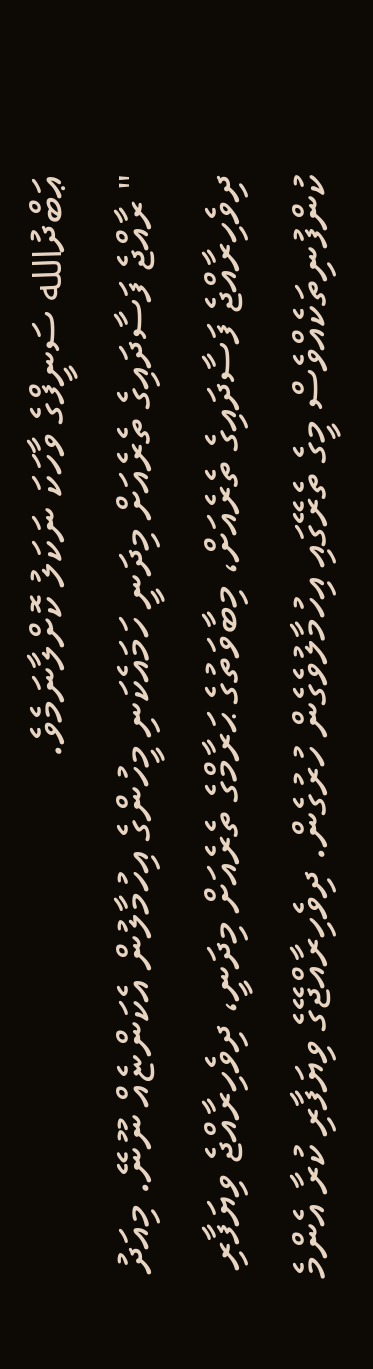ޢަބްދުالله ސަނީފްގެ ވާހަކަ ނަކަލު ކޮށްލާނަމެވެ.
" ރާއްޖެ ފަސާދައިގެ ތެރެއަށް މިދަނީ ހަމައެކަނި މީހުންގެ އިހުމާލުން އެކަންޏެއް ނޫނޭ. މިއަދު ދިވެހިރާއްޖެ ފަސާދައިގެ ތެރެއަށް، މިބާވަތުގެ ޙަރާމްގެ ތެރެއަށް މިދަނީ، ދިވެހިރާއްޖެ ވިޔަފާރި ކުންފުނިތަކެއްވެސް މީގެ ތެރޭގައި އިހުމާލުވެގެން ހުރުގެން. ދިވެހިރާއްޖޭގެ ވިޔަފާރި ކުރާ އެންމެ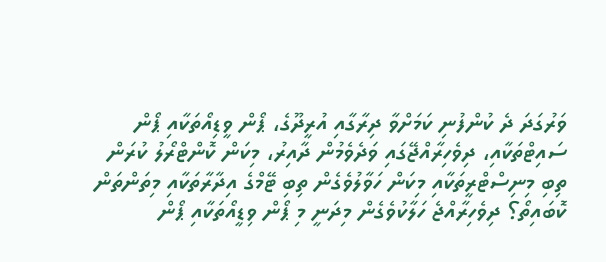ވަރުގަދަ ދެ ކުންފުނި ކަމަށްވާ ދިރާގާއި އުރީދޫގެ، ޕޯން ވީޑިއޯތަކާއި ޕޯން ސައިޓްތަކާއި، ދިވެހިރާއްޖޭގައި ވަދެވެމުން ދާއިރު، މިކަން ކޮންޓްރޯލު ކުރަން ތިބި މިނިސްޓްރީތަކާއި މިކަން ހަވާލުވެގެން ތިބި ޓޭމްގެ އިދާރާތަކާއި މިތަންތަން ކޮބައިތޯ؟ ދިވެހިރާއްޖެ ހަލާކުވެގެން މިދަނީ މި ޕޯން ވިޑީއޯތަކާއި ޕޯން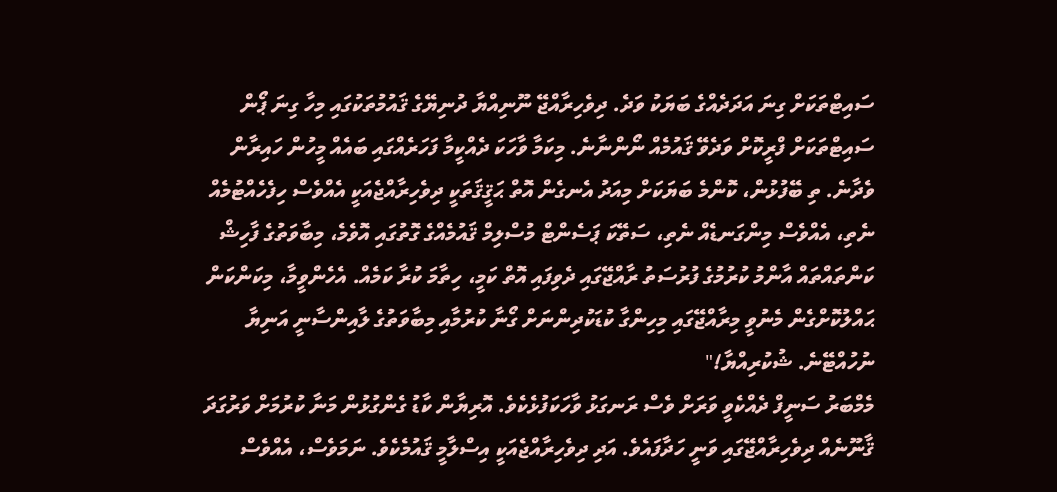ސައިޓްތަކަށް ގިނަ އަދަދެއްގެ ބަޔަކު ވަދެ. ދިވެހިރާއްޖޭ ނޫނިއްޔާ ދުނިޔޭގެ ޤައުމުތަކުގައި މިހާ ގިނަ ޕޯން ސައިޓްތަކަށް ފްރީކޮށް ވަދެވޭ ޤައުމެއް ނޯންނާނެ. މިކަމާ ވާހަކަ ދެއްކީމާ ފަހަރެއްގައި ބައެއް މީހުން ހައިރާން ވެދާނެ. ތި ބޭފުޅުން، ކޮންމެ ބަޔަކަށް މިއަދު އެނގެން އޮތް ޙަޤީޤަތަކީ ދިވެހިރާއްޖެއަކީ އެއްވެސް ހިފެހެއްޓުމެއް ނެތި، އެއްވެސް މިންގަނޑެއް ނެތި، ސަތޭކަ ޕަސެންޓް މުސްލިމް ޤައުމެއްގެ ގޮތުގައި އޮވެމެ، މިބާވަތުގެ ފާހިޝް ކަންތައްތައް އާންމު ކުރުމުގެ ފުރުސަތު ރާއްޖޭގައި ދެވިފައި އޮތް ކަމީ، ހިތާމަ ކުރާ ކަމެއް. އެހެންވީމާ، މިކަންކަން ޙައްލުކޮށްގެން މެނުވީ މިރާއްޖޭގައި މިހިންގާ ކުޑަކުދިންނަށް ގޯނާ ކުރުމާއި މިބާވަތުގެ ލާއިންސާނީ އަނިޔާ ނުހުއްޓޭނެ. ޝުކުރިއްޔާ!"
މެމްބަރު ސަނީފް ދެއްކެވީ ވަރަށް ވެސް ރަނގަޅު ވާހަކަފުޅެކެވެ. އޮރިޔާން ކާޑު ގެންގުޅުން މަނާ ކުރުމަށް ވަރުގަދަ ޤާނޫނެއް ދިވެހިރާއްޖޭގައި ވަނީ ހަދާފައެވެ. އަދި ދިވެހިރާއްޖެއަކީ އިސްލާމީ ޤައުމެކެވެ. ނަމަވެސް، އެއްވެސް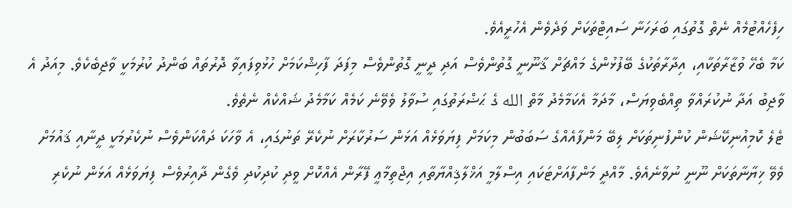ހިފެހެއްޓުމެއް ނެތް ގޮތުގައި ބަރަހަނާ ސައިޓްތަކަށް ވަދެވެން އެހުރީއެވެ.
ކަމާ ބެހޭ ވުޒާރާތަކާއި، އިދާރާތަކުގެ ބޭފުޅުންގެ މައްޗަށް ޤާނޫނީ ގޮތުންވެސް އަދި ދީނީ ގޮތުންވެސް މިފަދަ ފާހިޝްކަމަށް ހުޅުވިފައިވާ ދޮރުތައް ބަންދު ކުރުމަކީ ވާޖިބެކެވެ. މިއަދު އެ ވާޖިބު އަދާ ނުކުރައްވާ ތިއްބެވިޔަސް، މާދަމާ އެކަމާމެދު މާތް الله ގެ ޙަޟްރަތުގައި ސުވާލު ވެވޭނެ ކަމެއް ކަމާމެދު ޝައްކެއް ނެތެވެ.
ޓެލެ ކޮމިއުނިކޭޝަން ކުންފުނިތަކަށް ލިބޭ މަންފާއެއްގެ ސަބަބުން މިކަމަށް ފިޔަވަޅެއް އަޅަން ސަރުކާރަށް ނުކެރޭ ތަނުގައި، އެ ވާހަކަ ދައްކަންވެސް ނުކެރުމަކީ ދީނާއި ޤައުމަށް ވެވޭ ޚިޔާނާތަކަށް ނޫނީ ނުވާނެއެވެ. މާއްދީ މަންފާއަށްޓަކައި އިސްލާމީ އަޚްލާޤިއްޔާތާއި އިޖްތިމާޢީ ފޭރާން އެއްކޮށް ވީދި ކުދިކުދި ވެގެން ދާއިރުވެސް ފިޔަވަޅެއް އަޅަން ނުކެރި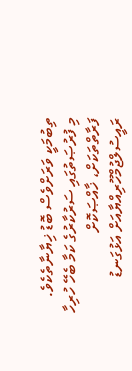ތިބުމަކީ ވަރަށްވެސް ބޮޑު ޚިޔާނާތެކެވެ.
މި ފުރުޞަތުގައި ސަރުކާރުގެ ކަމާ ބެހޭ ހުރިހާ ފަރާތްތަކަށް، ޚާއްޞަކޮށް ރައީސުލްޖުމްހޫރިއްޔާއަށް އަޅުގަނޑު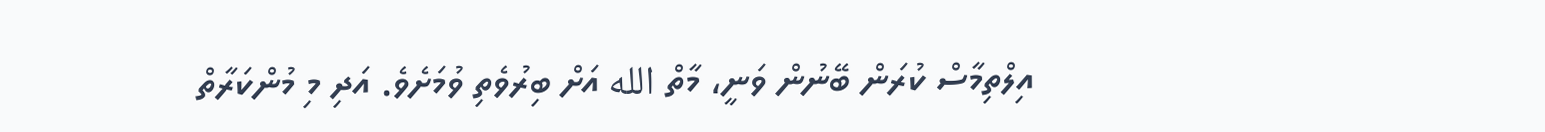އިލްތިމާސް ކުރަން ބޭނުން ވަނީ، މާތް الله އަށް ބިރުވެތި ވުމަށެވެ. އަދި މި މުންކަރާތް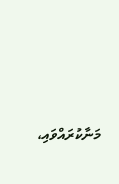މަނާކުރައްވައި،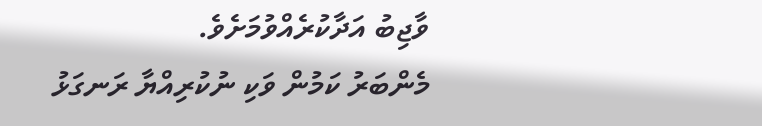ވާޖިބު އަދާކުރެއްވުމަށެވެ.
މެންބަރު ކަމުން ވަކި ނުކުރިއްޔާ ރަނގަޅު